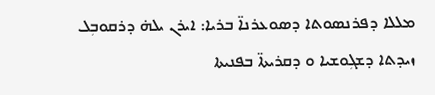ܡܠܠܐ ܕܦܪܢܣܘܬܐ ܕܣܘܥܪܢܐ̈ ܒܪܝܐ: ܐܝܪܢ ܝܠܗ̇ ܕܪܩܘܒܼܠ ܙܝܕܬܐ ܕܫܓܼܘܫܝܐ ܘ ܕܩܪܝܬܐ̈ ܒܦܢܝܬܐ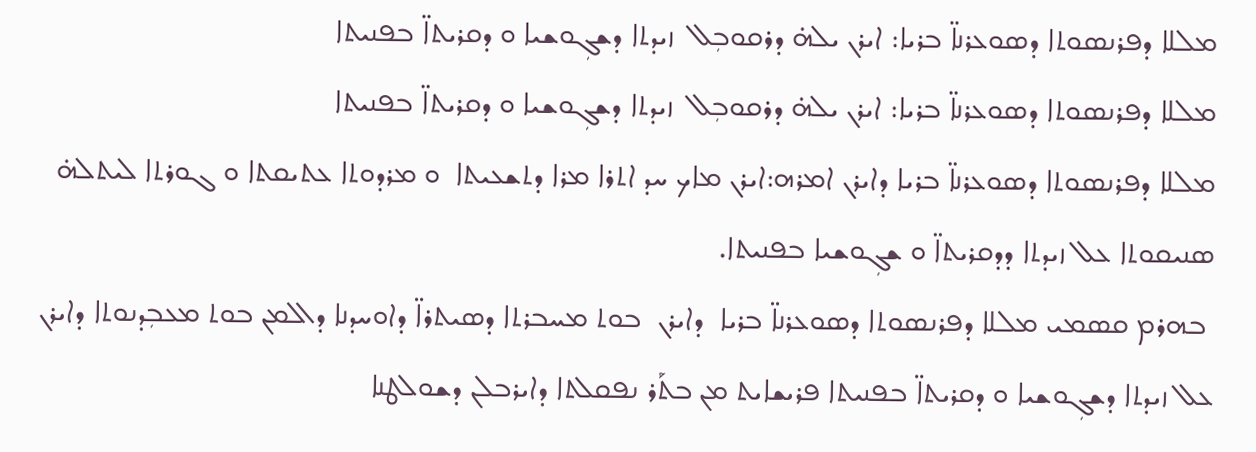ܡܠܠܐ ܕܦܪܢܣܘܬܐ ܕܣܘܥܪܢܐ̈ ܒܪܝܐ: ܐܝܪܢ ܝܠܗ̇ ܕܪܩܘܒܼܠ  ܙܝܕܬܐ ܕܫܓܼܘܫܝܐ ܘ ܕܩܪܝܬܐ̈ ܒܦܢܝܬܐ
ܡܠܠܐ ܕܦܪܢܣܘܬܐ ܕܣܘܥܪܢܐ̈ ܒܪܝܐ: ܐܝܪܢ ܝܠܗ̇ ܕܪܩܘܒܼܠ  ܙܝܕܬܐ ܕܫܓܼܘܫܝܐ ܘ ܕܩܪܝܬܐ̈ ܒܦܢܝܬܐ
ܡܠܠܐ ܕܦܪܢܣܘܬܐ ܕܣܘܥܪܢܐ̈ ܒܪܝܐ ܕܐܝܪܢ ܐܡܪܗ:ܐܝܪܢ ܡܐܟ ܚܕ ܐܬܪܐ ܡܪܐ ܕܬܫܥܝܬܐ  ܘ ܡܪܕܘܬܐ ܥܬܝܩܬܐ ܘ ܓܘܪܬܐ ܠܝܬܠܗ̇ ܣܢܝܩܘܬܐ ܥܠ ܙܝܕܬܐ ܕܕܩܪܝܬܐ̈ ܘ ܫܓܼܘܫܝܐ ܒܦܢܝܬܐ.
 ܒܗܪܡ ܩܣܡܝ ܡܠܠܐ ܕܦܪܢܣܘܬܐ ܕܣܘܥܪܢܐ̈ ܒܪܝܐ  ܕܐܝܪܢ  ܒܘܬ ܡܚܒܪܬܐ ܕܣܝܬܪܐ̈ ܕܐܘܚܕܢܐ ܕܐܠܡܢ ܒܘܬ ܡܥܒܼܕܢܘܬܐ ܕܐܝܪܢ ܥܠ ܙܝܕܬܐ ܕܫܓܼܘܫܝܐ ܘ ܕܩܪܝܬܐ̈ ܒܦܢܝܬܐ ܦܪܝܫܐܝܬ ܡܢ ܒܬܰܪ ܢܦܩܠܬܐ ܕܐܝܪܒܠܢ ܕܫܘܠܛܢܐ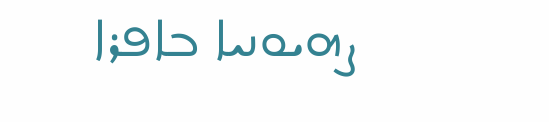ܨܗܝܘܢܝܐ ܒܐܦܪܐ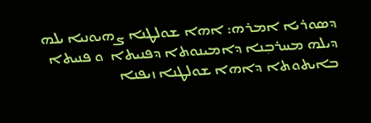ܕܣܘܪܝܐ ܐܡܪܗ: ܐܗܐ ܫܘܠܛܢܐ ܨܗܝܘܢܝܐ ܝܠܗ ܕܝܠܗ ܡܚܪܒܼܢܐ ܕܐܡܝܢܘܬܐ ܕܦܢܝܬܐ  ܘ ܦܢܝܬܐ ܒܐܝܬܘܬܐ ܕܐܗܐ ܫܘܠܛܢܐ ܙܝܦܢܐ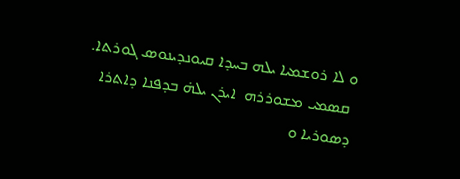ܘ ܠܐ ܪܘܫܡܝܐ ܝܠܗ ܒܚܕܐ ܩܝܘܢܕܝܢܘܣ ܓܘܪܬܐ.
 ܩܣܡܝ ܡܫܘܪܪܗ  ܐܝܪܢ ܝܠܗ̇ ܒܕܦܢܐ ܕܐܬܪܐ ܕܣܘܪܝܐ ܘ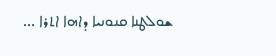ܫܘܠܛܢܐ ܩܢܘܢܝܐ ܕܐܗܐ ܐܬܪܐ ...